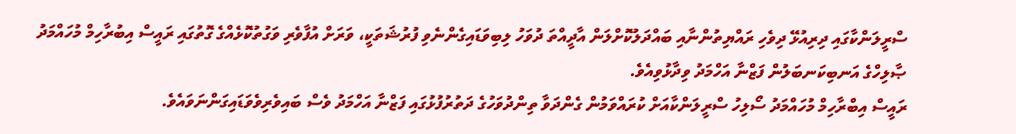ސްރީލަންކާގައި ދިރިއުޅޭ ދިވެހި ރައްޔިތުންނާއި ބައްދަލުކޮށްލަން އާދީއްތަ ދުވަހު ލިބިވަޑައިގެންނެވި ފުރުޝަތަކީ، ވަރަށް އުފާވެރި ވަގުތުކޮޅެއްގެ ގޮތުގައި ރައީސް އިބުރާހިމް މުހައްމަދު ޞާލިހްގެ އަނބިކަނބަލުން ފަޒްނާ އަހްމަދު ވިދާޅުވިއެވެ.
ރައީސް އިބްރާހިމް މުހައްމަދު ސޯލިހު ސްރީލަންކާއަށް ކުރައްވަމުން ގެންދަވާ ތިންދުވަހުގެ ދަތުރުފުޅުގައި ފަޒްނާ އަހްމަދު ވެސް ބައިވެރިވެވަޑައިގަންނަވައެވެ.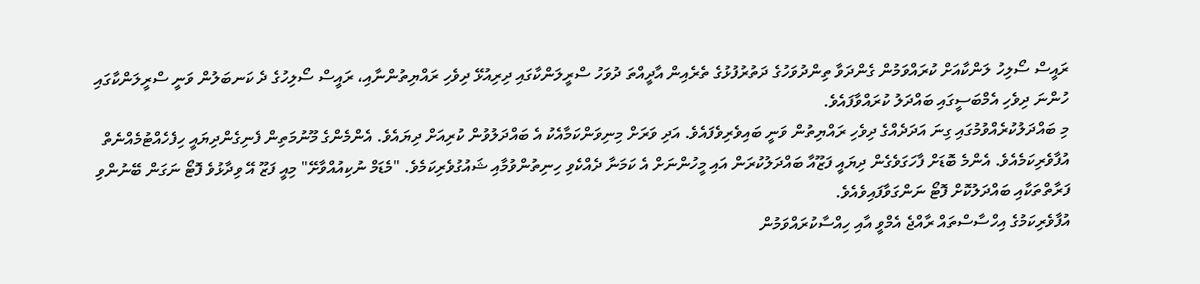ރައީސް ސޯލިހު ލަންކާއަށް ކުރައްވަމުން ގެންދަވާ ތިންދުވަހުގެ ދަތުރުފުޅުގެ ތެރެއިން އާދީއްތަ ދުވަހު ސްރީލަންކާގައި ދިރިއުޅޭ ދިވެހި ރައްޔިތުންނާއި، ރައީސް ސޯލިހުގެ ދެ ކަނބަލުން ވަނީ ސްރީލަންކާގައި ހުންނަ ދިވެހި އެމްބަސީގައި ބައްދަލު ކުރައްވާފައެވެ.
މި ބައްދަލުކުރެއްވުމުގައި ގިނަ އަދަދެއްގެ ދިވެހި ރައްޔިތުން ވަނީ ބައިވެރިވެފައެވެ. އަދި ވަރަށް މިނިވަންކަމާއެކު އެ ބައްދަލުވުން ކުރިއަށް ދިޔައެވެ. އެންމެންގެ މޫނުމަތިން ފެނިގެންދިޔައީ ހިފެހެއްޓުމެއްނެތް އުފާވެރިކަމެއެވެ. އެންމެ ބޮޑަށް ފާހަގަވެގެން ދިޔައީ ފަޒޫއާ ބައްދަލުކުރަން އައި މީހުންނަށް އެ ކަމަނާ ދެއްކެވި ހިނިތުންވުމާއި ޝައުގުވެރިކަމެވެ. "މެޑަމް ނުކިއުއްވާށޭ" މިއީ ފަޒޫ އޭ ވިދާޅުވެ ފޮޓޯ ނަގަން ބޭނުންވި ފަރާތްތަކާއި ބައްދަލުކޮށް ފޮޓޯ ނަންގަވާފައިވެއެވެ.
އުފާވެރިކަމުގެ އިހްސާސްތައް ރާއްޖެ އެމްވީ އާއި ހިއްސާކުރައްވަމުން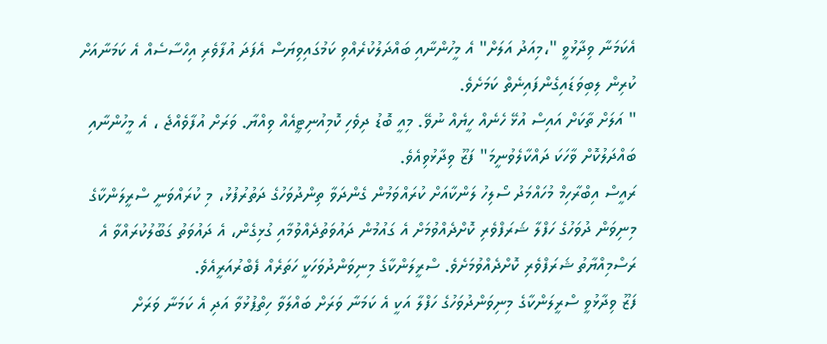އެކަމަނާ ވިދާޅުވީ "،މިއަދު އަލަށް" އެ މީހުންނާއި ބައްދަލުކުރެއްވި ކަމުގައިވިޔަސް އެފަދަ އުފާވެރި އިހްސާސެއް އެ ކަމަނާއަށް ކުރިން ލިބިވަޑައިގެންފައިނެތް ކަމަށެވެ.
" އަލަށް ތާކަށް އައިސް އުޅޭ ހެނެއް ހީޔެއް ނުވޭ. މިއީ ބޮޑު ދިވެހި ކޮމިއުނިޓީއެއް ވިއްޔާ. ވަރަށް އުފާވެއްޖެ ، އެ މީހުންނާއި ބައްދަލުކޮށް ވާހަކަ ދައްކާލެވުނީމަ" ފަޒޫ ވިދާޅުވިއެވެ.
ރައީސް އިބްރާހިމް މުހައްމަދު ސޯލިހު ލަންކާއަށް ކުރައްވަމުން ގެންދަވާ ތިންދުވަހުގެ ދަތުރުފުޅު، މި ކުރައްވަނީ ސްރީލަންކާގެ މިނިވަން ދުވަހުގެ ހަފްލާ ޝަރަފްވެރި ކޮށްދެއްވުމަށް އެ ގައުމުން ދައުވަތުދެއްވުމާއި ގުޅިގެން، އެ ދައުވަތު ގަބޫލުކުރައްވާ އެ ރަސްމިއްޔާތު ޝަރަފްވެރި ކޮށްދެއްވުމަށެވެ. ސްރީލަންކާގެ މިނިވަންދުވަހަކީ ހަތަރެއް ފެބްރުއަރީއެވެ.
ފަޒޫ ވިދާޅުވީ ސްރީލަންކާގެ މިނިވަންދުވަހުގެ ހަފްލާ އަކީ އެ ކަމަނާ ވަރަށް ބައްލަވާ ހިތްޕުޅުވާ އަދި އެ ކަމަނާ ވަރަށް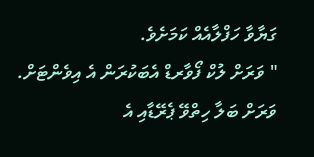ގަޔާވާ ހަފްލާއެއް ކަމަށެވެ.
" ވަރަށް ލުކް ފޯވާރޑް އެބަކުރަން އެ އިވެންޓަށް. ވަރަށް ބަލާ ހިތްވޭ ޕެރޭޑާއި އެ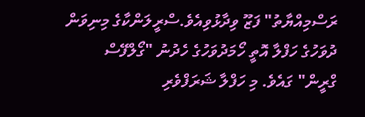ރަސްމިއްޔާތު" ފަޒޫ ވިދާޅުވިއެވެ.ސްރީލަންކާގެ މިނިވަން ދުވަހުގެ ހަފްލާ އޮތީ ހޯމަދުވަހުގެ ހެދުނު "ގޯލްފޭސް ގްރީން" ގައެވެ. މި ހަފްލާ ޝަރަފްވެރި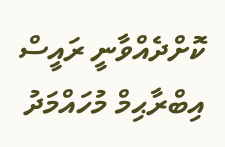ކޮށްދެއްވާނީ ރައީސް އިބްރާޙިމް މުހައްމަދު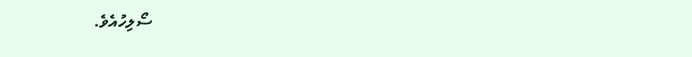ސޯލިހުއެވެ.